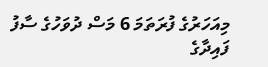މިއަހަރުގެ ފުރަތަމަ 6 މަސް ދުވަހުގެ ސާފު ފައިދާގެ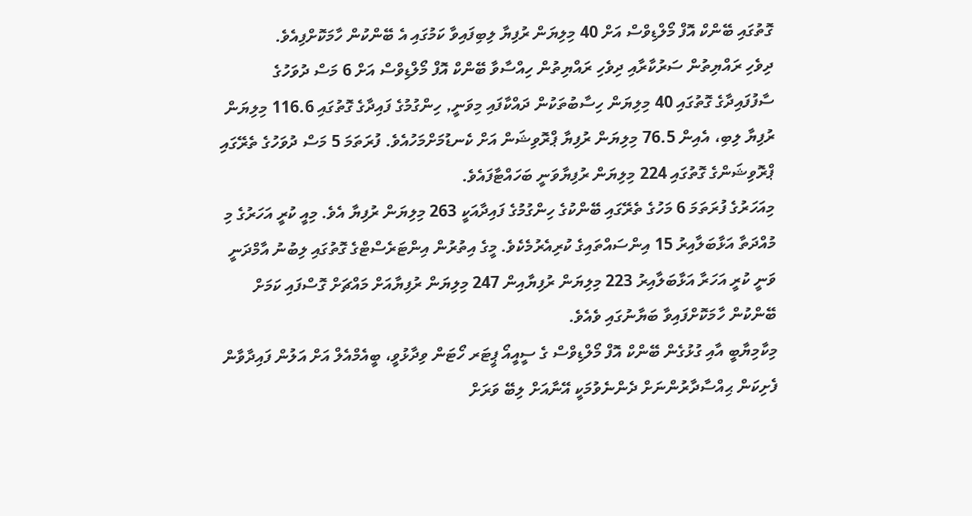ގޮތުގައި ބޭންކް އޮފް މޯލްޑިވްސް އަށް 40 މިލިޔަން ރުފިޔާ ލިބިފައިވާ ކަމުގައި އެ ބޭންކުން ހާމަކޮށްފިއެވެ.
ދިވެހި ރައްޔިތުން ސަރުކާރާއި ދިވެހި ރައްޔިތުން ހިއްސާވާ ބޭންކް އޮފް މޯލްޑިވްސް އަށް 6 މަސް ދުވަހުގެ ސާފުފައިދާގެ ގޮތުގައި 40 މިލިޔަން ހިސާބުތަކުން ދައްކާފައި މިވަނީ, ހިންގުމުގެ ފައިދާގެ ގޮތުގައި 116.6 މިލިޔަން ރުފިޔާ ލިބި، އެއިން 76.5 މިލިޔަން ރުފިޔާ ޕްރޮވިޝަން އަށް ކެނޑުމަށްމަހުއެވެ. ފުރަތަމަ 5 މަސް ދުވަހުގެ ތެރޭގައި ޕްރޮވިޝަންގެ ގޮތުގައި 224 މިލިޔަން ރުފިޔާވަނީ ބަހައްޓާފައެވެ.
މިއަހަރުގެ ފުރަތަމަ 6 މަހުގެ ތެރޭގައި ބޭންކުގެ ހިންގުމުގެ ފައިދާއަކީ 263 މިލިޔަން ރުފިޔާ އެވެ. މިއީ ކުރީ އަހަރުގެ މި މުއްދަތާ އަޅާބަލާއިރު 15 އިންސައްތައިގެ ކުރިއެރުމެކެވެ. މީގެ އިތުރުން އިންޓަރެސްޓްގެ ގޮތުގައި ލިބުނު އާމްދަނީ ވަނީ ކުރީ އަހަރާ އަޅާބަލާއިރު 223 މިލިޔަން ރުފިޔާއިން 247 މިލިޔަން ރުފިޔާއަށް މައްޗަށް ގޮސްފައި ކަމަށް ބޭންކުން ހާމަކޮށްފައިވާ ބަޔާނުގައި ވެއެވެ.
މިކާމިޔާބީ އާއި ގުޅުގެން ބޭންކް އޮފް މޯލްޑިވްސް ގެ ސީއީއޯ ޕީޓަރ ހޯޓަން ވިދާޅުވީ، ބީއެމްއެލް އަށް އަލުން ފައިދާވާން ފެށިކަން ޙިއްސާދާރުންނަށް ދެންނެވުމަކީ އޭނާއަށް ލިބޭ ވަރަށް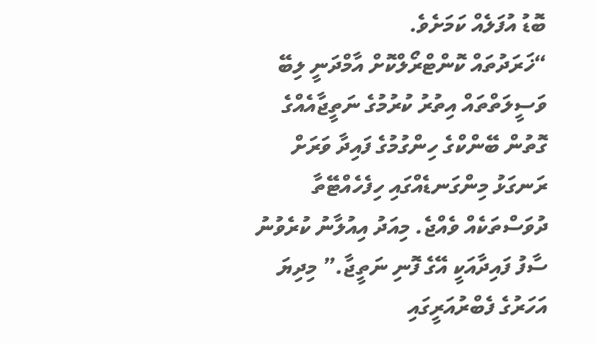ބޮޑު އުފަލެއް ކަމަށެވެ.
“ޚަރަދުތައް ކޮންޓްރޯލްކޮށް އާމްދަނީ ލިބޭ ވަސީލަތްތައް އިތުރު ކުރުމުގެ ނަތީޖާއެއްގެ ގޮތުން ބޭންކްގެ ހިންގުމުގެ ފައިދާ ވަރަށް ރަނގަޅު މިންގަނޑެއްގައި ހިފެހެއްޓޭތާ ދުވަސްތަކެއް ވެއްޖެ. މިއަދު އިއުލާނު ކުރެވުނު ސާފު ފައިދާއަކީ އޭގެ ފޮނި ނަތީޖާ.” މިދިޔަ އަހަރުގެ ފެބްރުއަރީގައި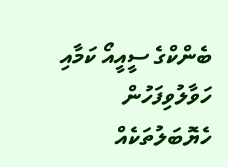ބެންކްގެ ސީއީއޯ ކަމާއި ހަވާލުވިފަހުން ހެޔޮބަލުތަކެއް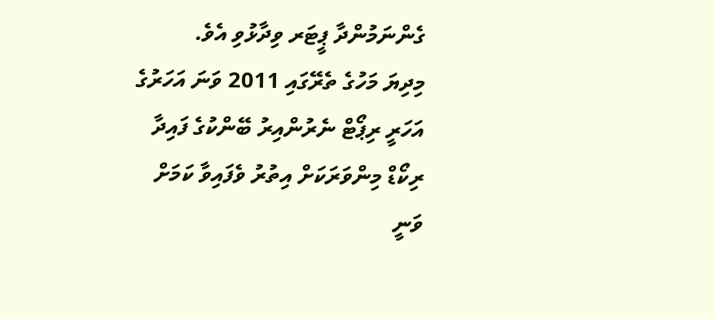ގެންނަމުންދާ ޕީޓަރ ވިދާޅުވި އެވެ.
މިދިޔަ މަހުގެ ތެރޭގައި 2011 ވަނަ އަހަރުގެ އަހަރީ ރިޕޯޓް ނެރުންއިރު ބޭންކުގެ ފައިދާ ރިކޯޑް މިންވަރަކަށް އިތުރު ވެފައިވާ ކަމަށް ވަނީ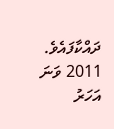ދައްކާފައެވެ. 2011 ވަނަ އަހަރު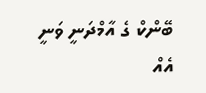ބޭންކް ގެ އާމްދަނީ ވަނީ އެއް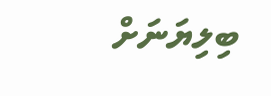ބިލިޔަނަށް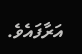އަރާފައެވެ.